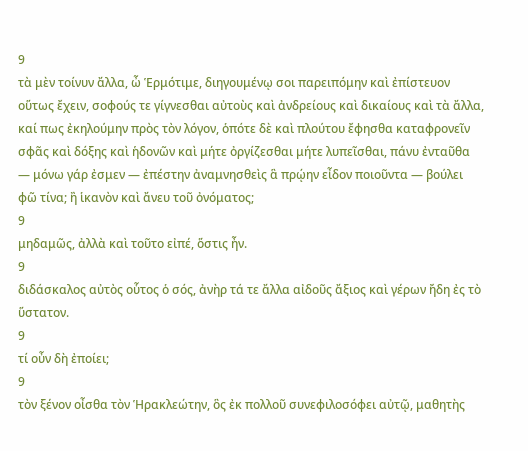9
τὰ μὲν τοίνυν ἄλλα, ὦ Ἑρμότιμε, διηγουμένῳ σοι παρειπόμην καὶ ἐπίστευον οὕτως ἔχειν, σοφούς τε γίγνεσθαι αὐτοὺς καὶ ἀνδρείους καὶ δικαίους καὶ τὰ ἄλλα, καί πως ἐκηλούμην πρὸς τὸν λόγον, ὁπότε δὲ καὶ πλούτου ἔφησθα καταφρονεῖν σφᾶς καὶ δόξης καὶ ἡδονῶν καὶ μήτε ὀργίζεσθαι μήτε λυπεῖσθαι, πάνυ ἐνταῦθα — μόνω γάρ ἐσμεν — ἐπέστην ἀναμνησθεὶς ἃ πρῴην εἶδον ποιοῦντα — βούλει φῶ τίνα; ἢ ἱκανὸν καὶ ἄνευ τοῦ ὀνόματος;
9
μηδαμῶς, ἀλλὰ καὶ τοῦτο εἰπέ, ὅστις ἦν.
9
διδάσκαλος αὐτὸς οὗτος ὁ σός, ἀνὴρ τά τε ἄλλα αἰδοῦς ἄξιος καὶ γέρων ἤδη ἐς τὸ ὕστατον.
9
τί οὖν δὴ ἐποίει;
9
τὸν ξένον οἶσθα τὸν Ἡρακλεώτην, ὃς ἐκ πολλοῦ συνεφιλοσόφει αὐτῷ, μαθητὴς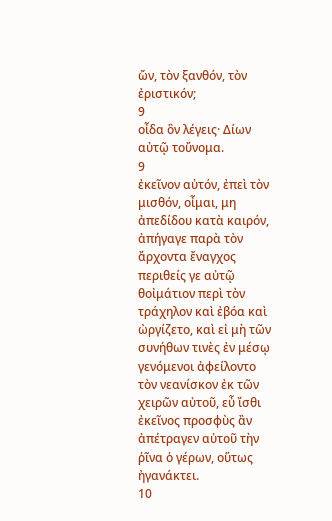ὤν, τὸν ξανθόν, τὸν ἐριστικόν;
9
οἶδα ὃν λέγεις· Δίων αὐτῷ τοὔνομα.
9
ἐκεῖνον αὐτόν, ἐπεὶ τὸν μισθόν, οἶμαι, μη ἀπεδίδου κατὰ καιρόν, ἀπήγαγε παρὰ τὸν ἄρχοντα ἔναγχος περιθείς γε αὐτῷ θοἰμάτιον περὶ τὸν τράχηλον καὶ ἐβόα καὶ ὠργίζετο, καὶ εἰ μὴ τῶν συνήθων τινὲς ἐν μέσῳ γενόμενοι ἀφείλοντο τὸν νεανίσκον ἐκ τῶν χειρῶν αὐτοῦ, εὖ ἴσθι ἐκεῖνος προσφὺς ἂν ἀπέτραγεν αὐτοῦ τὴν ῥῖνα ὁ γέρων, οὕτως ἠγανάκτει.
10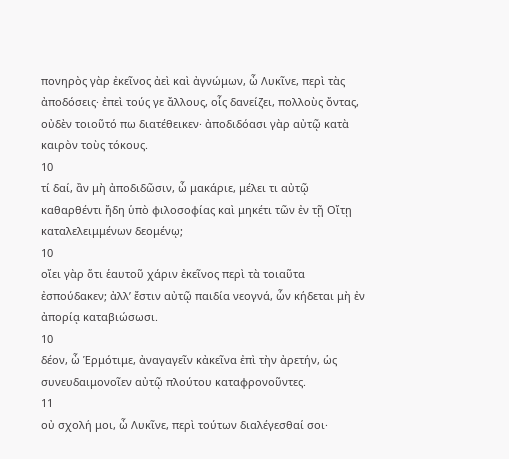πονηρὸς γὰρ ἐκεῖνος ἀεὶ καὶ ἀγνώμων, ὦ Λυκῖνε, περὶ τὰς ἀποδόσεις· ἐπεὶ τούς γε ἄλλους, οἷς δανείζει, πολλοὺς ὄντας, οὐδὲν τοιοῦτό πω διατέθεικεν· ἀποδιδόασι γὰρ αὐτῷ κατὰ καιρὸν τοὺς τόκους.
10
τί δαί, ἂν μὴ ἀποδιδῶσιν, ὦ μακάριε, μέλει τι αὐτῷ καθαρθέντι ἤδη ὑπὸ φιλοσοφίας καὶ μηκέτι τῶν ἐν τῇ Οἴτῃ καταλελειμμένων δεομένῳ;
10
οἴει γὰρ ὅτι ἑαυτοῦ χάριν ἐκεῖνος περὶ τὰ τοιαῦτα ἐσπούδακεν; ἀλλʼ ἔστιν αὐτῷ παιδία νεογνά, ὧν κήδεται μὴ ἐν ἀπορίᾳ καταβιώσωσι.
10
δέον, ὦ Ἑρμότιμε, ἀναγαγεῖν κἀκεῖνα ἐπὶ τὴν ἀρετήν, ὡς συνευδαιμονοῖεν αὐτῷ πλούτου καταφρονοῦντες.
11
οὐ σχολή μοι, ὦ Λυκῖνε, περὶ τούτων διαλέγεσθαί σοι·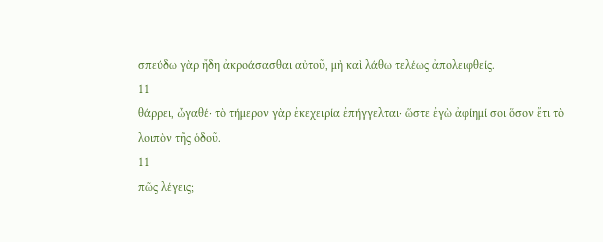σπεύδω γὰρ ἤδη ἀκροάσασθαι αὐτοῦ, μὴ καὶ λάθω τελέως ἀπολειφθείς.
11
θάρρει, ὦγαθέ· τὸ τήμερον γὰρ ἐκεχειρία ἐπήγγελται· ὥστε ἐγὼ ἀφίημί σοι ὅσον ἔτι τὸ λοιπὸν τῆς ὁδοῦ.
11
πῶς λέγεις;